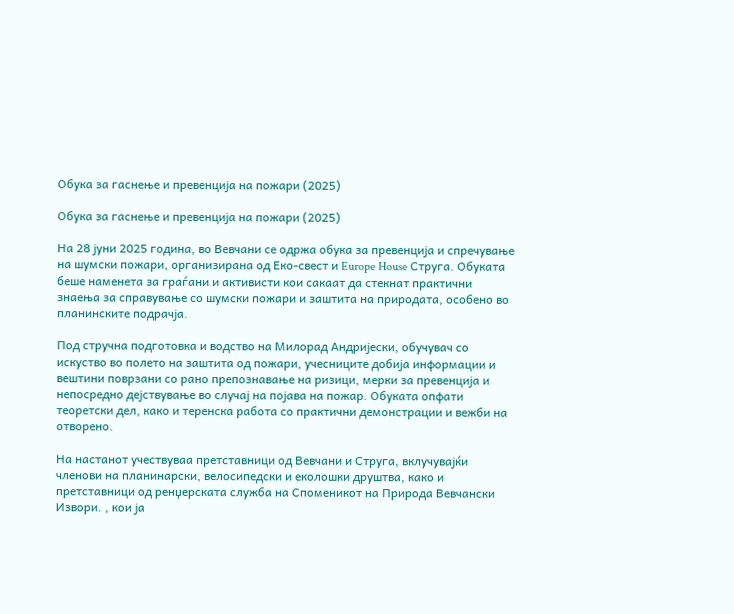Обука за гаснење и превенција на пожари (2025)

Обука за гаснење и превенција на пожари (2025)

На 28 јуни 2025 година, во Вевчани се одржа обука за превенција и спречување на шумски пожари, организирана од Еко-свест и Europe House Струга. Обуката беше наменета за граѓани и активисти кои сакаат да стекнат практични знаења за справување со шумски пожари и заштита на природата, особено во планинските подрачја.

Под стручна подготовка и водство на Милорад Андријески, обучувач со искуство во полето на заштита од пожари, учесниците добија информации и вештини поврзани со рано препознавање на ризици, мерки за превенција и непосредно дејствување во случај на појава на пожар. Обуката опфати теоретски дел, како и теренска работа со практични демонстрации и вежби на отворено.

На настанот учествуваа претставници од Вевчани и Струга, вклучувајќи членови на планинарски, велосипедски и еколошки друштва, како и претставници од ренџерската служба на Споменикот на Природа Вевчански Извори. , кои ја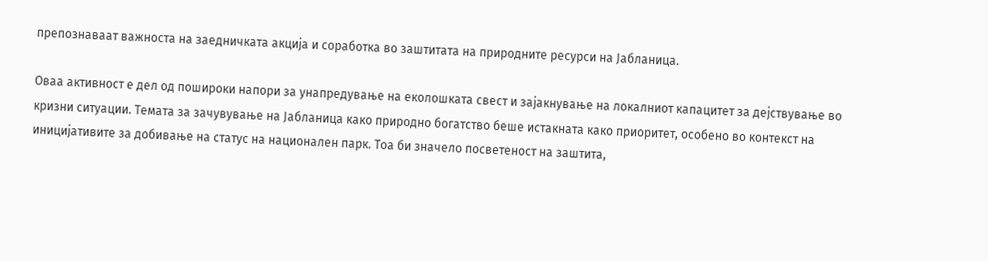препознаваат важноста на заедничката акција и соработка во заштитата на природните ресурси на Јабланица.

Оваа активност е дел од пошироки напори за унапредување на еколошката свест и зајакнување на локалниот капацитет за дејствување во кризни ситуации. Темата за зачувување на Јабланица како природно богатство беше истакната како приоритет, особено во контекст на иницијативите за добивање на статус на национален парк. Тоа би значело посветеност на заштита,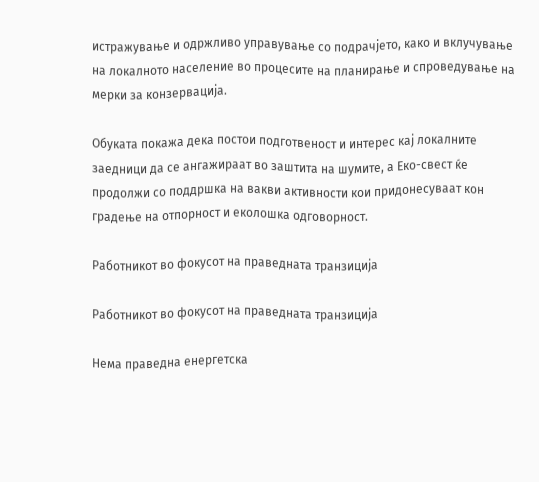истражување и одржливо управување со подрачјето, како и вклучување на локалното население во процесите на планирање и спроведување на мерки за конзервација.

Обуката покажа дека постои подготвеност и интерес кај локалните заедници да се ангажираат во заштита на шумите, а Еко-свест ќе продолжи со поддршка на вакви активности кои придонесуваат кон градење на отпорност и еколошка одговорност.

Работникот во фокусот на праведната транзиција

Работникот во фокусот на праведната транзиција

Нема праведна енергетска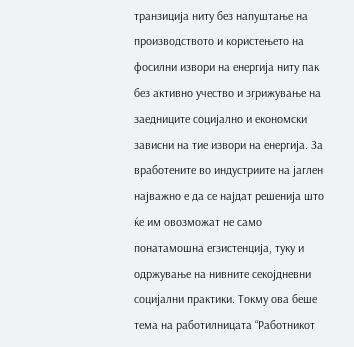транзиција ниту без напуштање на производството и користењето на фосилни извори на енергија ниту пак без активно учество и згрижување на заедниците социјално и економски зависни на тие извори на енергија. За вработените во индустриите на јаглен најважно е да се најдат решенија што ќе им овозможат не само понатамошна егзистенција, туку и одржување на нивните секојдневни социјални практики. Токму ова беше тема на работилницата “Работникот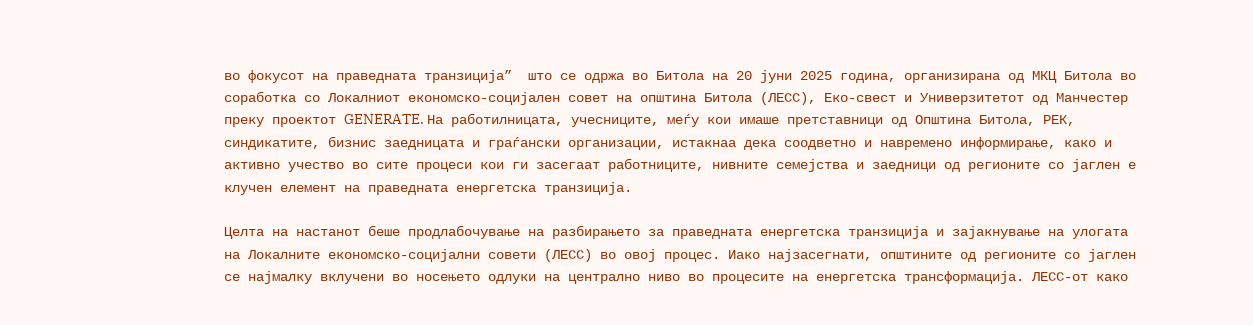во фокусот на праведната транзиција”  што се одржа во Битола на 20 јуни 2025 година, организирана од МКЦ Битола во соработка со Локалниот економско-социјален совет на општина Битола (ЛЕСС), Еко-свест и Универзитетот од Манчестер преку проектот GENERATE. На работилницата, учесниците, меѓу кои имаше претставници од Општина Битола, РЕК, синдикатите, бизнис заедницата и граѓански организации, истакнаа дека соодветно и навремено информирање, како и активно учество во сите процеси кои ги засегаат работниците, нивните семејства и заедници од регионите со јаглен е клучен елемент на праведната енергетска транзиција.

Целта на настанот беше продлабочување на разбирањето за праведната енергетска транзиција и зајакнување на улогата на Локалните економско-социјални совети (ЛЕСС) во овој процес. Иако најзасегнати, општините од регионите со јаглен се најмалку вклучени во носењето одлуки на централно ниво во процесите на енергетска трансформација. ЛЕСС-от како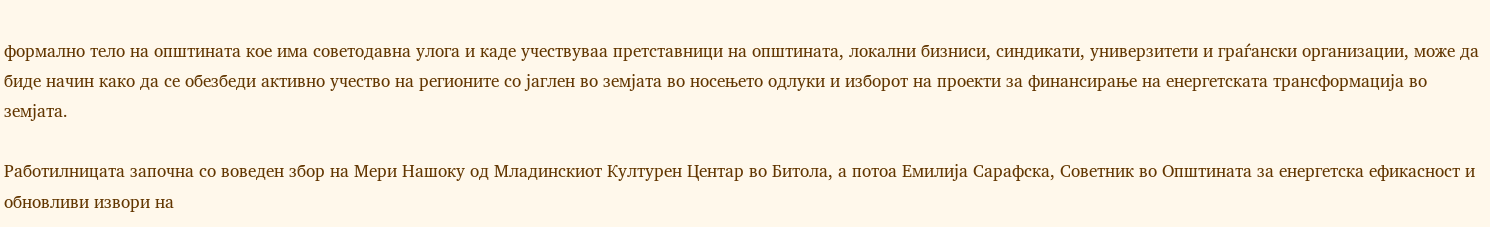формално тело на општината кое има советодавна улога и каде учествуваа претставници на општината, локални бизниси, синдикати, универзитети и граѓански организации, може да биде начин како да се обезбеди активно учество на регионите со јаглен во земјата во носењето одлуки и изборот на проекти за финансирање на енергетската трансформација во земјата.

Работилницата започна со воведен збор на Мери Нашоку од Младинскиот Културен Центар во Битола, а потоа Емилија Сарафска, Советник во Општината за енергетска ефикасност и обновливи извори на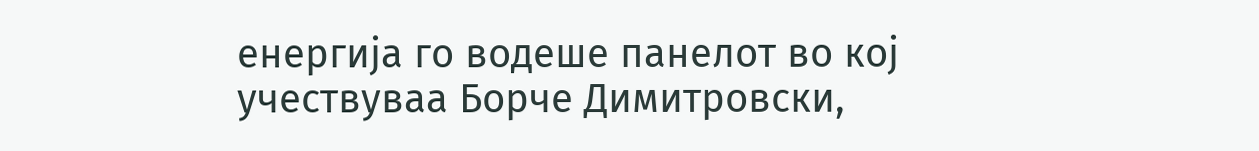енергија го водеше панелот во кој учествуваа Борче Димитровски,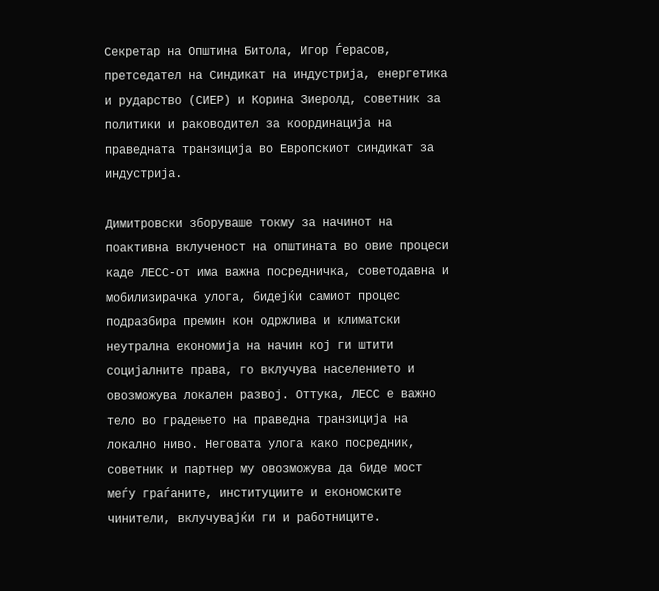Секретар на Општина Битола, Игор Ѓерасов, претседател на Синдикат на индустрија, енергетика и рударство (СИЕР) и Корина Зиеролд, советник за политики и раководител за координација на праведната транзиција во Европскиот синдикат за индустрија.

Димитровски зборуваше токму за начинот на поактивна вклученост на општината во овие процеси каде ЛЕСС-от има важна посредничка, советодавна и мобилизирачка улога, бидејќи самиот процес подразбира премин кон одржлива и климатски неутрална економија на начин кој ги штити социјалните права, го вклучува населението и овозможува локален развој. Оттука, ЛЕСС е важно тело во градењето на праведна транзиција на локално ниво. Неговата улога како посредник, советник и партнер му овозможува да биде мост меѓу граѓаните, институциите и економските чинители, вклучувајќи ги и работниците.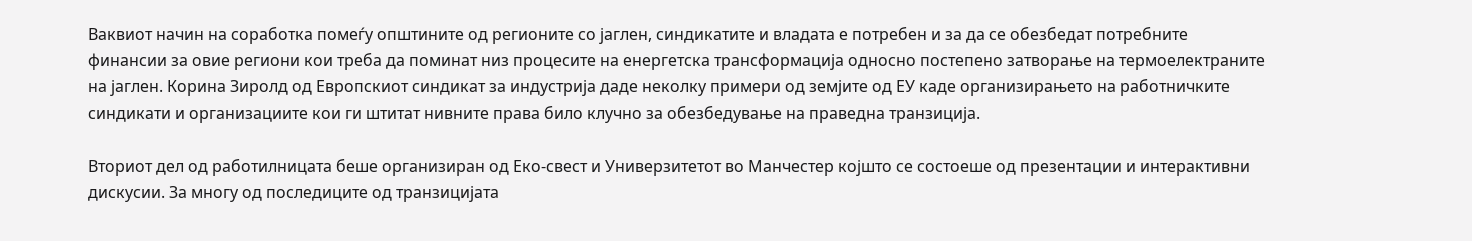Ваквиот начин на соработка помеѓу општините од регионите со јаглен, синдикатите и владата е потребен и за да се обезбедат потребните финансии за овие региони кои треба да поминат низ процесите на енергетска трансформација односно постепено затворање на термоелектраните на јаглен. Корина Зиролд од Европскиот синдикат за индустрија даде неколку примери од земјите од ЕУ каде организирањето на работничките синдикати и организациите кои ги штитат нивните права било клучно за обезбедување на праведна транзиција.

Вториот дел од работилницата беше организиран од Еко-свест и Универзитетот во Манчестер којшто се состоеше од презентации и интерактивни дискусии. За многу од последиците од транзицијата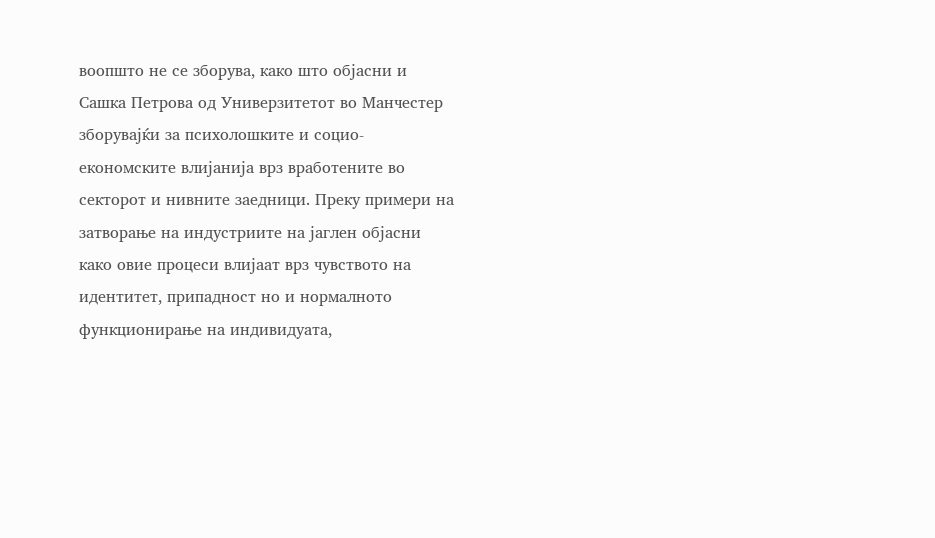воопшто не се зборува, како што објасни и Сашка Петрова од Универзитетот во Манчестер зборувајќи за психолошките и социо-економските влијанија врз вработените во секторот и нивните заедници. Преку примери на затворање на индустриите на јаглен објасни како овие процеси влијаат врз чувството на идентитет, припадност но и нормалното функционирање на индивидуата,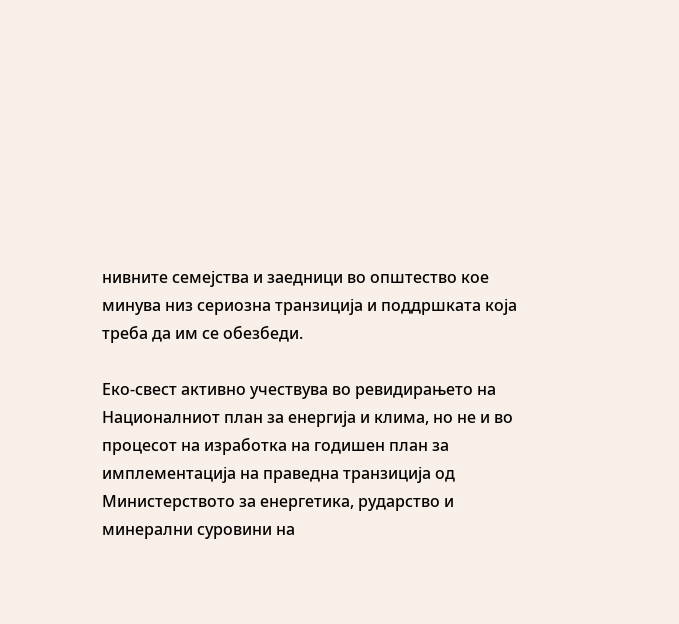нивните семејства и заедници во општество кое минува низ сериозна транзиција и поддршката која треба да им се обезбеди.

Еко-свест активно учествува во ревидирањето на Националниот план за енергија и клима, но не и во процесот на изработка на годишен план за имплементација на праведна транзиција од Министерството за енергетика, рударство и минерални суровини на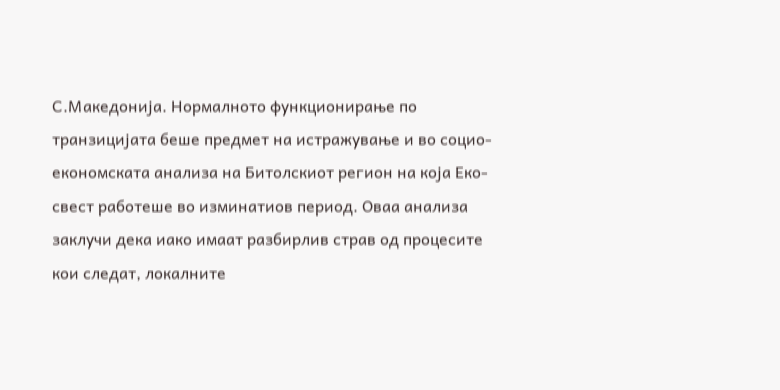С.Македонија. Нормалното функционирање по транзицијата беше предмет на истражување и во социо-економската анализа на Битолскиот регион на која Еко-свест работеше во изминатиов период. Оваа анализа заклучи дека иако имаат разбирлив страв од процесите кои следат, локалните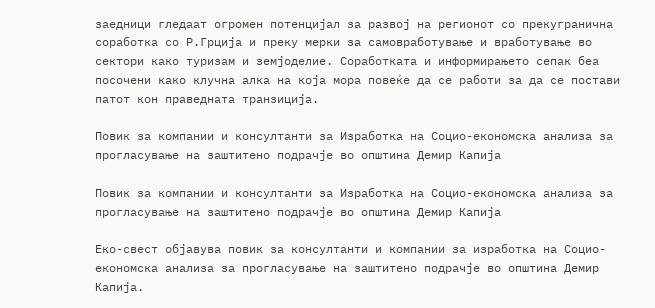заедници гледаат огромен потенцијал за развој на регионот со прекугранична соработка со Р.Грција и преку мерки за самовработување и вработување во сектори како туризам и земјоделие. Соработката и информирањето сепак беа посочени како клучна алка на која мора повеќе да се работи за да се постави патот кон праведната транзиција.

Повик за компании и консултанти за Изработка на Социо-економска анализа за прогласување на заштитено подрачје во општина Демир Капија

Повик за компании и консултанти за Изработка на Социо-економска анализа за прогласување на заштитено подрачје во општина Демир Капија

Еко-свест објавува повик за консултанти и компании за изработка на Социо-економска анализа за прогласување на заштитено подрачје во општина Демир Капија.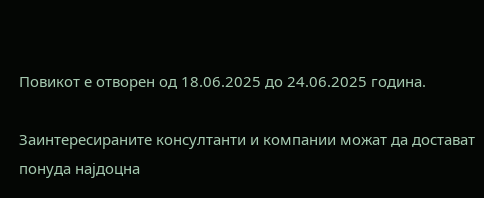Повикот е отворен од 18.06.2025 до 24.06.2025 година.

Заинтересираните консултанти и компании можат да достават понуда најдоцна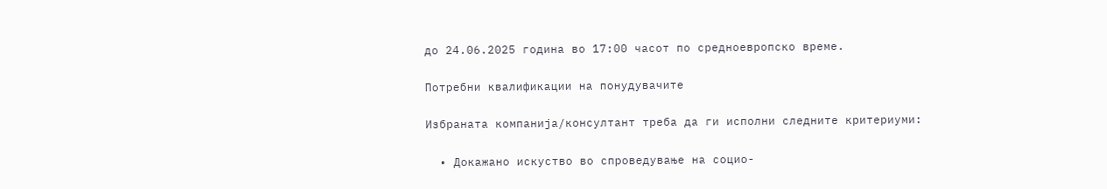до 24.06.2025 година во 17:00 часот по средноевропско време.

Потребни квалификации на понудувачите

Избраната компанија/консултант треба да ги исполни следните критериуми:

  • Докажано искуство во спроведување на социо-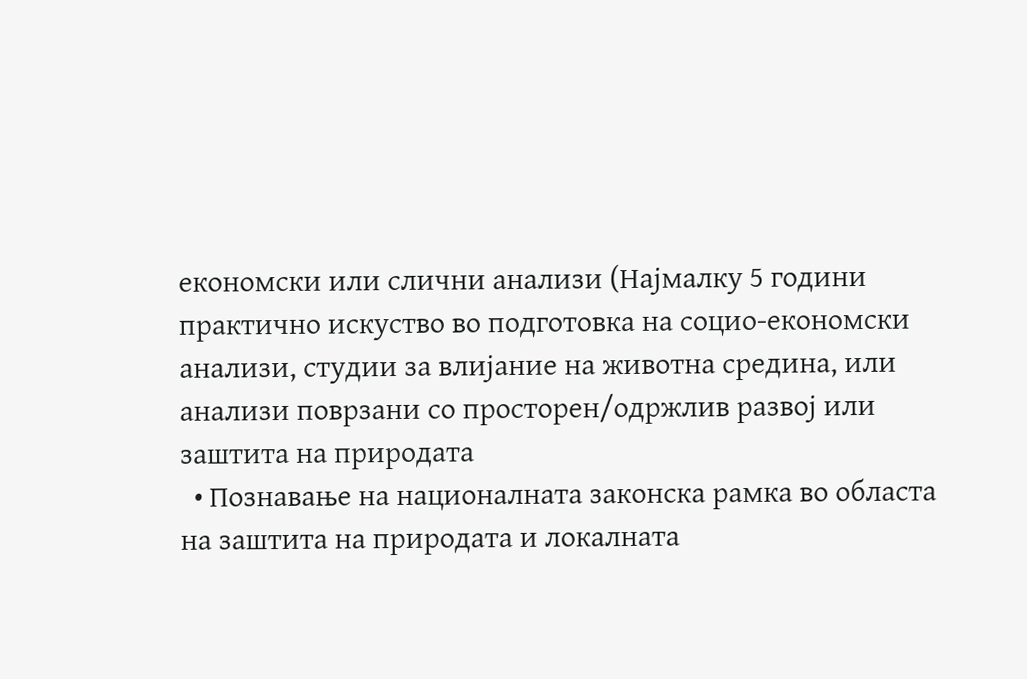економски или слични анализи (Најмалку 5 години практично искуство во подготовка на социо-економски анализи, студии за влијание на животна средина, или анализи поврзани со просторен/одржлив развој или заштита на природата
  • Познавање на националната законска рамка во областа на заштита на природата и локалната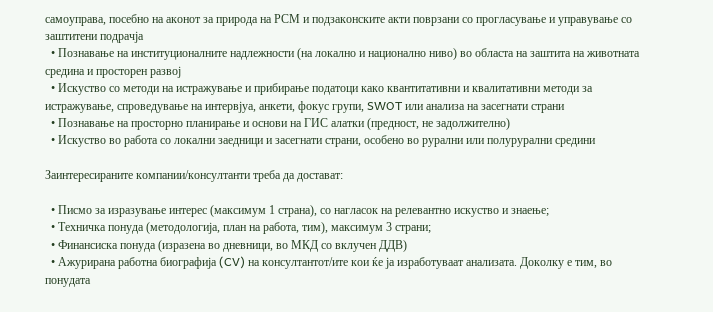самоуправа, посебно на аконот за природа на РСМ и подзаконските акти поврзани со прогласување и управување со заштитени подрачја
  • Познавање на институционалните надлежности (на локално и национално ниво) во областа на заштита на животната средина и просторен развој
  • Искуство со методи на истражување и прибирање податоци како квантитативни и квалитативни методи за истражување, спроведување на интервјуа, анкети, фокус групи, SWOT или анализа на засегнати страни
  • Познавање на просторно планирање и основи на ГИС алатки (предност, не задолжително)
  • Искуство во работа со локални заедници и засегнати страни, особено во рурални или полурурални средини

Заинтересираните компании/консултанти треба да достават:

  • Писмо за изразување интерес (максимум 1 страна), со нагласок на релевантно искуство и знаење;
  • Техничка понуда (методологија, план на работа, тим), максимум 3 страни;
  • Финансиска понуда (изразена во дневници, во МКД со вклучен ДДВ)
  • Ажурирана работна биографија (CV) на консултантот/ите кои ќе ја изработуваат анализата. Доколку е тим, во понудата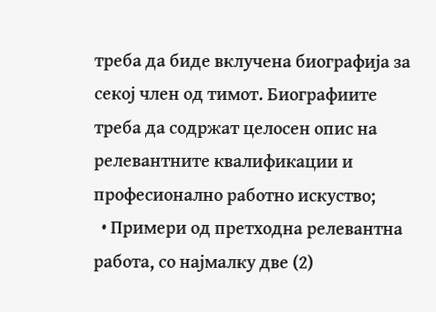треба да биде вклучена биографија за секој член од тимот. Биографиите треба да содржат целосен опис на релевантните квалификации и професионално работно искуство;
  • Примери од претходна релевантна работа, со најмалку две (2)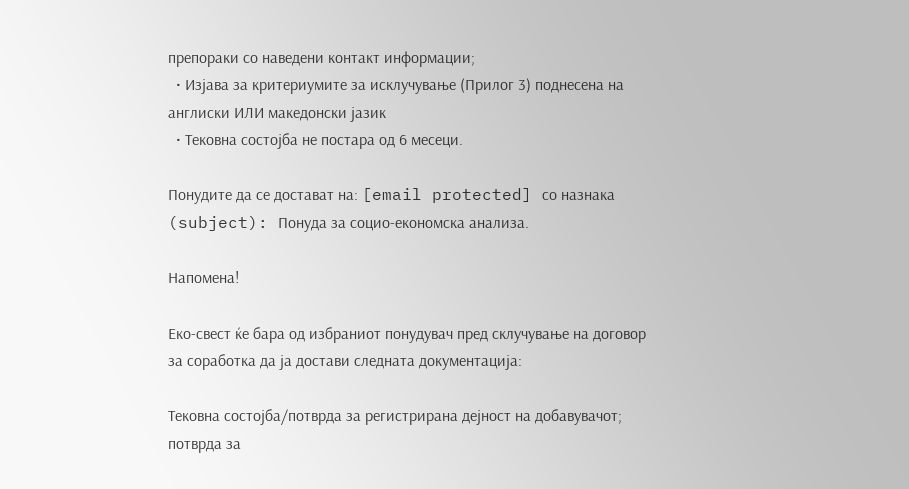препораки со наведени контакт информации;
  • Изјава за критериумите за исклучување (Прилог 3) поднесена на англиски ИЛИ македонски јазик
  • Тековна состојба не постара од 6 месеци.

Понудите да се достават на: [email protected] со назнака (subject): Понуда за социо-економска анализа.

Напомена!

Еко-свест ќе бара од избраниот понудувач пред склучување на договор за соработка да ја достави следната документација:

Tековна состојба/потврда за регистрирана дејност на добавувачот; потврда за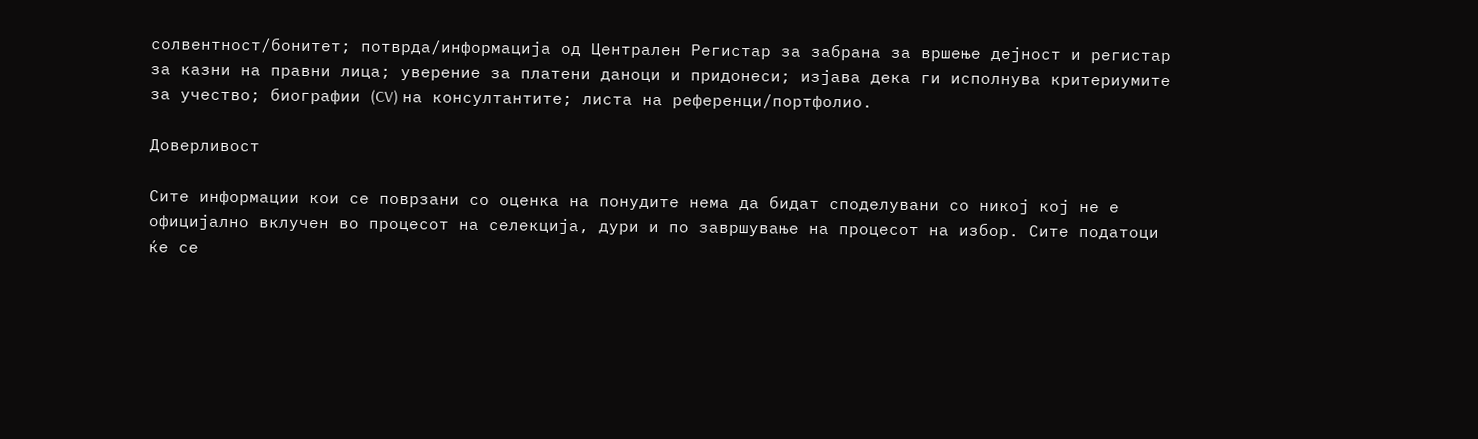солвентност/бонитет; потврда/информација од Централен Регистар за забрана за вршење дејност и регистар за казни на правни лица; уверение за платени даноци и придонеси; изјава дека ги исполнува критериумите за учество; биографии (CV) на консултантите; листа на референци/портфолио.

Доверливост

Сите информации кои се поврзани со оценка на понудите нема да бидат споделувани со никој кој не е официјално вклучен во процесот на селекција, дури и по завршување на процесот на избор. Сите податоци ќе се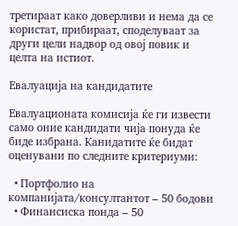третираат како доверливи и нема да се користат, прибираат, споделуваат за други цели надвор од овој повик и целта на истиот.

Евалуација на кандидатите

Евалуационата комисија ќе ги извести само оние кандидати чија понуда ќе биде избрана. Канидатите ќе бидат оценувани по следните критериуми:

  • Портфолио на компанијата/консултантот – 50 бодови
  • Финансиска понда – 50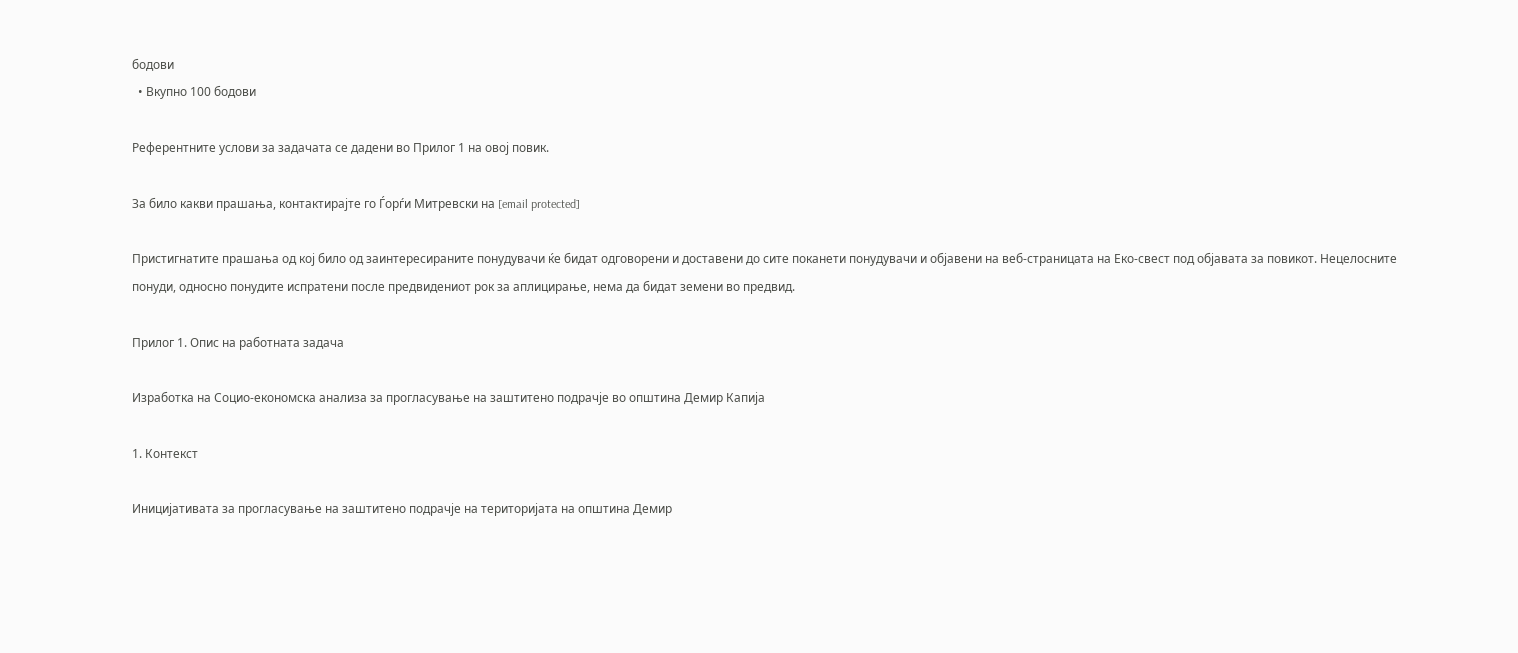бодови
  • Вкупно 100 бодови

Референтните услови за задачата се дадени во Прилог 1 на овој повик.

За било какви прашања, контактирајте го Ѓорѓи Митревски на [email protected]

Пристигнатите прашања од кој било од заинтересираните понудувачи ќе бидат одговорени и доставени до сите поканети понудувачи и објавени на веб-страницата на Еко-свест под објавата за повикот. Нецелосните понуди, односно понудите испратени после предвидениот рок за аплицирање, нема да бидат земени во предвид.

Прилог 1. Опис на работната задача

Изработка на Социо-економска анализа за прогласување на заштитено подрачје во општина Демир Капија

1. Контекст

Иницијативата за прогласување на заштитено подрачје на територијата на општина Демир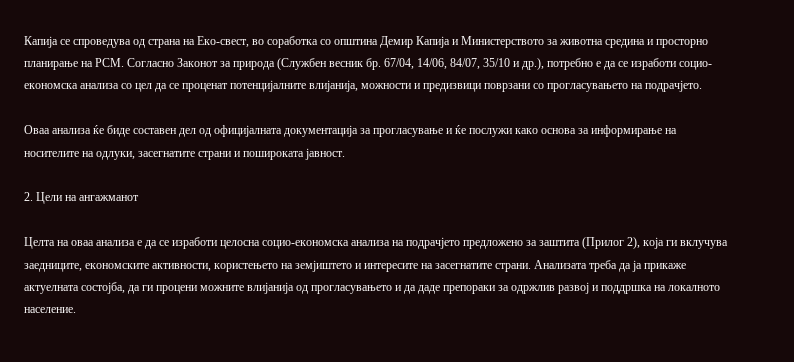Капија се спроведува од страна на Еко-свест, во соработка со општина Демир Капија и Министерството за животна средина и просторно планирање на РСМ. Согласно Законот за природа (Службен весник бр. 67/04, 14/06, 84/07, 35/10 и др.), потребно е да се изработи социо-економска анализа со цел да се проценат потенцијалните влијанија, можности и предизвици поврзани со прогласувањето на подрачјето.

Оваа анализа ќе биде составен дел од официјалната документација за прогласување и ќе послужи како основа за информирање на носителите на одлуки, засегнатите страни и пошироката јавност.

2. Цели на ангажманот

Целта на оваа анализа е да се изработи целосна социо-економска анализа на подрачјето предложено за заштита (Прилог 2), која ги вклучува заедниците, економските активности, користењето на земјиштето и интересите на засегнатите страни. Анализата треба да ја прикаже актуелната состојба, да ги процени можните влијанија од прогласувањето и да даде препораки за одржлив развој и поддршка на локалното население.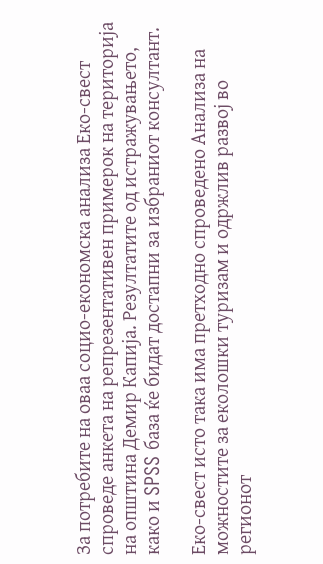За потребите на оваа социо-економска анализа Еко-свест спроведе анкета на репрезентативен примерок на територија на општина Демир Капија. Резултатите од истражувањето, како и SPSS база ќе бидат достапни за избраниот консултант.

Еко-свест исто така има претходно спроведено Анализа на можностите за еколошки туризам и одржлив развој во регионот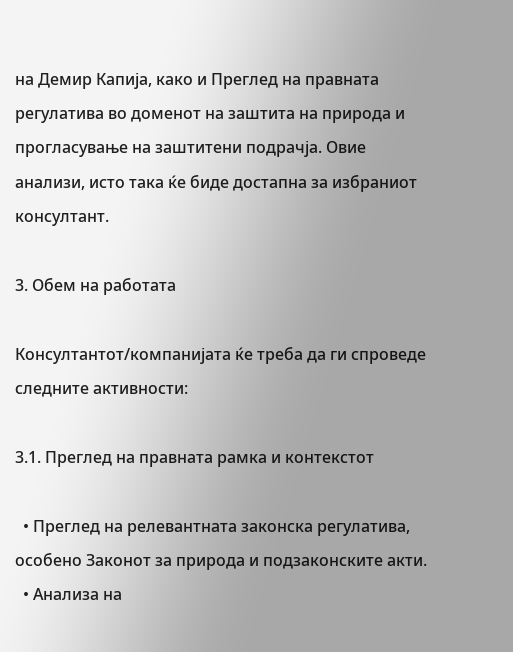на Демир Капија, како и Преглед на правната регулатива во доменот на заштита на природа и прогласување на заштитени подрачја. Овие анализи, исто така ќе биде достапна за избраниот консултант.

3. Обем на работата

Консултантот/компанијата ќе треба да ги спроведе следните активности:

3.1. Преглед на правната рамка и контекстот

  • Преглед на релевантната законска регулатива, особено Законот за природа и подзаконските акти.
  • Анализа на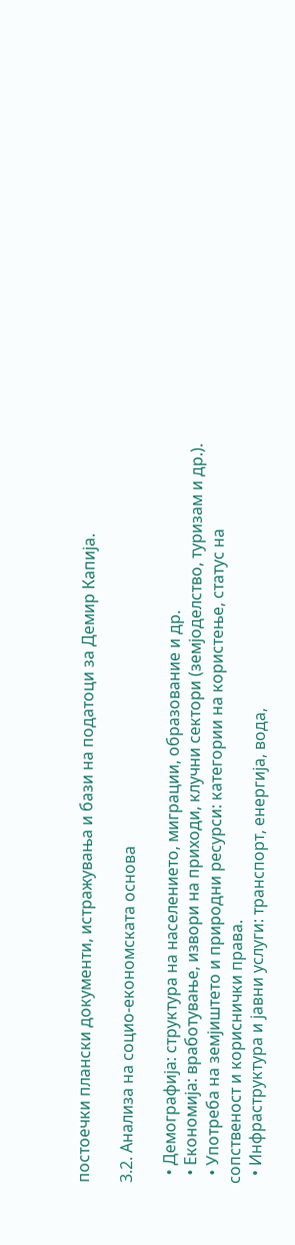постоечки плански документи, истражувања и бази на податоци за Демир Капија.

3.2. Анализа на социо-економската основа

  • Демографија: структура на населението, миграции, образование и др.
  • Економија: вработување, извори на приходи, клучни сектори (земјоделство, туризам и др.).
  • Употреба на земјиштето и природни ресурси: категории на користење, статус на сопственост и кориснички права.
  • Инфраструктура и јавни услуги: транспорт, енергија, вода,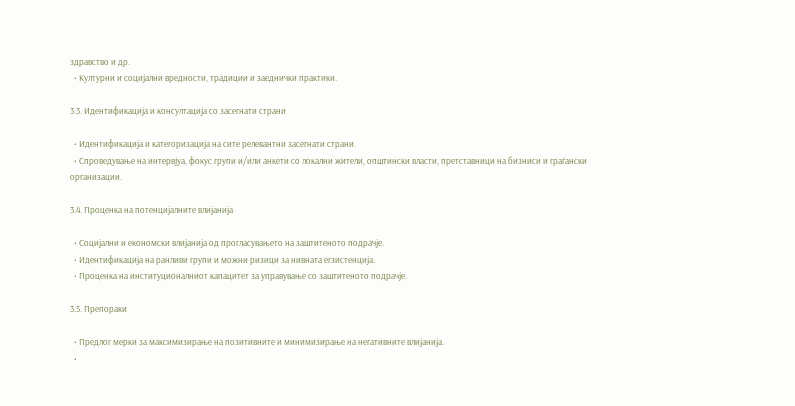здравство и др.
  • Културни и социјални вредности, традиции и заеднички практики.

3.3. Идентификација и консултација со засегнати страни

  • Идентификација и категоризација на сите релевантни засегнати страни.
  • Спроведување на интервјуа, фокус групи и/или анкети со локални жители, општински власти, претставници на бизниси и граѓански организации.

3.4. Проценка на потенцијалните влијанија

  • Социјални и економски влијанија од прогласувањето на заштитеното подрачје.
  • Идентификација на ранливи групи и можни ризици за нивната егзистенција.
  • Проценка на институционалниот капацитет за управување со заштитеното подрачје.

3.5. Препораки

  • Предлог мерки за максимизирање на позитивните и минимизирање на негативните влијанија.
  •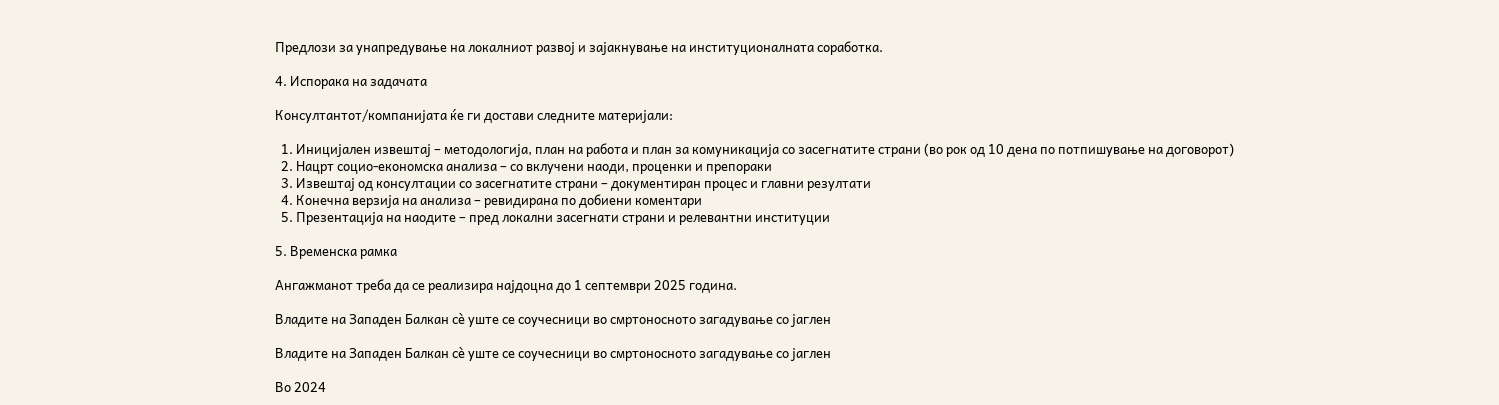Предлози за унапредување на локалниот развој и зајакнување на институционалната соработка.

4. Испорака на задачата

Консултантот/компанијата ќе ги достави следните материјали:

  1. Иницијален извештај – методологија, план на работа и план за комуникација со засегнатите страни (во рок од 10 дена по потпишување на договорот)
  2. Нацрт социо-економска анализа – со вклучени наоди, проценки и препораки
  3. Извештај од консултации со засегнатите страни – документиран процес и главни резултати
  4. Конечна верзија на анализа – ревидирана по добиени коментари
  5. Презентација на наодите – пред локални засегнати страни и релевантни институции

5. Временска рамка

Ангажманот треба да се реализира најдоцна до 1 септември 2025 година.

Владите на Западен Балкан сè уште се соучесници во смртоносното загадување со јаглен

Владите на Западен Балкан сè уште се соучесници во смртоносното загадување со јаглен

Во 2024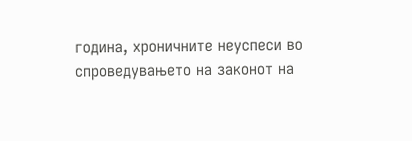година, хроничните неуспеси во спроведувањето на законот на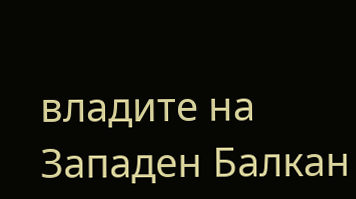владите на Западен Балкан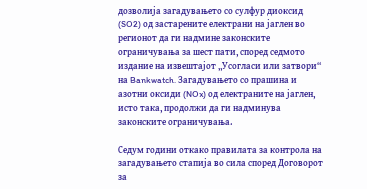дозволија загадувањето со сулфур диоксид (SO2) од застарените електрани на јаглен во регионот да ги надмине законските ограничувања за шест пати, според седмото издание на извештајот „Усогласи или затвори“ на Bankwatch. Загадувањето со прашина и азотни оксиди (NOx) од електраните на јаглен, исто така, продолжи да ги надминува законските ограничувања.

Седум години откако правилата за контрола на загадувањето стапија во сила според Договорот за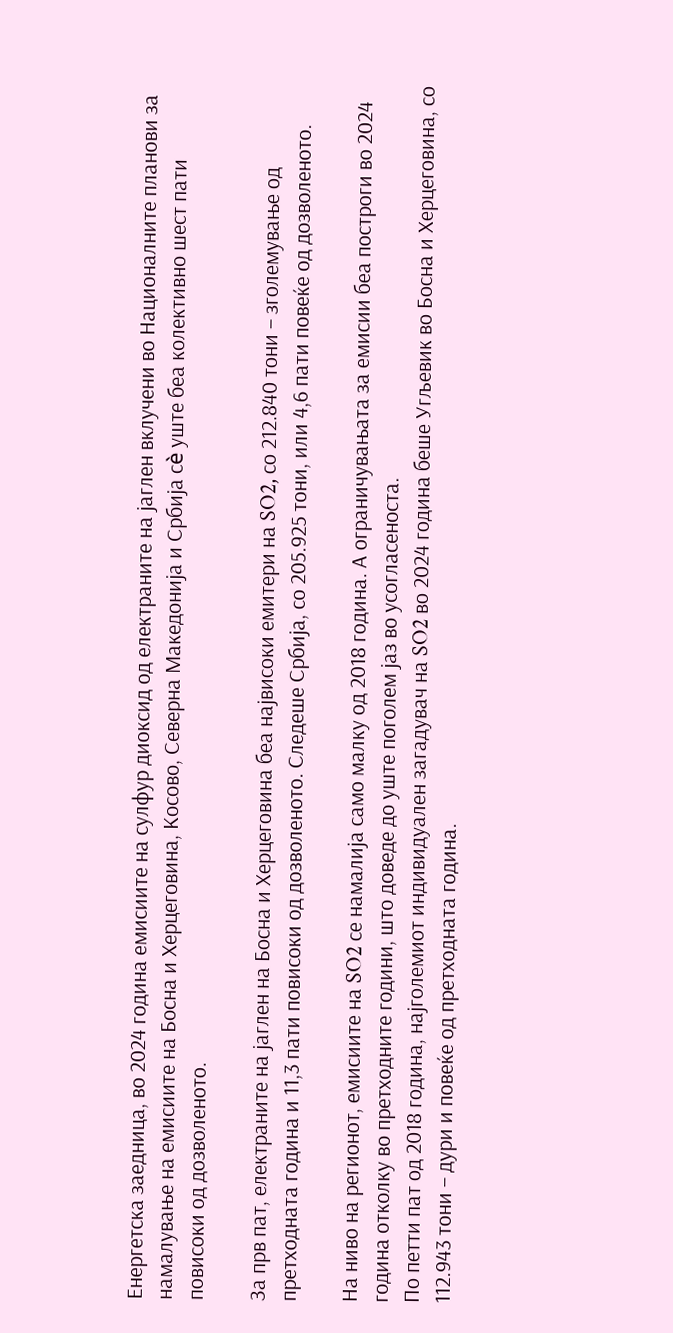Енергетска заедница, во 2024 година емисиите на сулфур диоксид од електраните на јаглен вклучени во Националните планови за намалување на емисиите на Босна и Херцеговина, Косово, Северна Македонија и Србија сè уште беа колективно шест пати повисоки од дозволеното.

За прв пат, електраните на јаглен на Босна и Херцеговина беа највисоки емитери на SO2, со 212.840 тони – зголемување од претходната година и 11,3 пати повисоки од дозволеното. Следеше Србија, со 205.925 тони, или 4,6 пати повеќе од дозволеното.

На ниво на регионот, емисиите на SO2 се намалија само малку од 2018 година. А ограничувањата за емисии беа построги во 2024 година отколку во претходните години, што доведе до уште поголем јаз во усогласеноста.
По петти пат од 2018 година, најголемиот индивидуален загадувач на SO2 во 2024 година беше Угљевик во Босна и Херцеговина, со 112.943 тони – дури и повеќе од претходната година.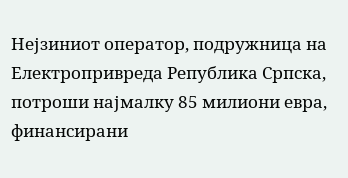Нејзиниот оператор, подружница на Електропривреда Република Српска, потроши најмалку 85 милиони евра, финансирани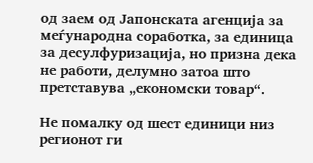од заем од Јапонската агенција за меѓународна соработка, за единица за десулфуризација, но призна дека не работи, делумно затоа што претставува „економски товар“.

Не помалку од шест единици низ регионот ги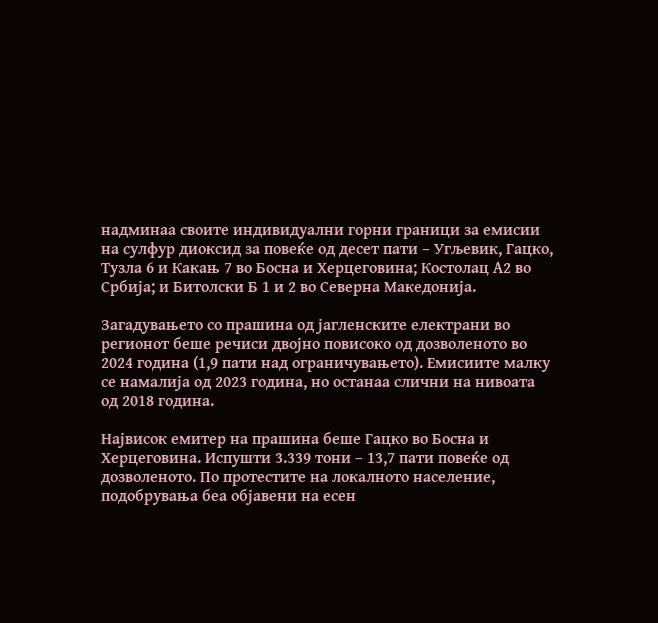надминаа своите индивидуални горни граници за емисии на сулфур диоксид за повеќе од десет пати – Угљевик, Гацко, Тузла 6 и Какањ 7 во Босна и Херцеговина; Костолац А2 во Србија; и Битолски Б 1 и 2 во Северна Македонија.

Загадувањето со прашина од јагленските електрани во регионот беше речиси двојно повисоко од дозволеното во 2024 година (1,9 пати над ограничувањето). Емисиите малку се намалија од 2023 година, но останаа слични на нивоата од 2018 година.

Највисок емитер на прашина беше Гацко во Босна и Херцеговина. Испушти 3.339 тони – 13,7 пати повеќе од дозволеното. По протестите на локалното население, подобрувања беа објавени на есен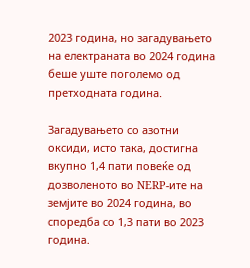2023 година, но загадувањето на електраната во 2024 година беше уште поголемо од претходната година.

Загадувањето со азотни оксиди, исто така, достигна вкупно 1,4 пати повеќе од дозволеното во NERP-ите на земјите во 2024 година, во споредба со 1,3 пати во 2023 година.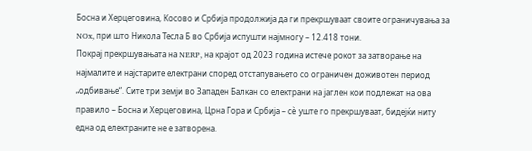Босна и Херцеговина, Косово и Србија продолжија да ги прекршуваат своите ограничувања за NOx, при што Никола Тесла Б во Србија испушти најмногу – 12.418 тони.
Покрај прекршувањата на NERP, на крајот од 2023 година истече рокот за затворање на најмалите и најстарите електрани според отстапувањето со ограничен доживотен период „одбивање“. Сите три земји во Западен Балкан со електрани на јаглен кои подлежат на ова правило – Босна и Херцеговина, Црна Гора и Србија – сè уште го прекршуваат, бидејќи ниту една од електраните не е затворена.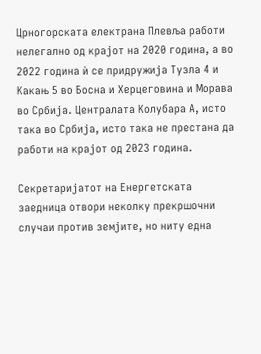Црногорската електрана Плевља работи нелегално од крајот на 2020 година, а во 2022 година ѝ се придружија Тузла 4 и Какањ 5 во Босна и Херцеговина и Морава во Србија. Централата Колубара А, исто така во Србија, исто така не престана да работи на крајот од 2023 година.

Секретаријатот на Енергетската заедница отвори неколку прекршочни случаи против земјите, но ниту една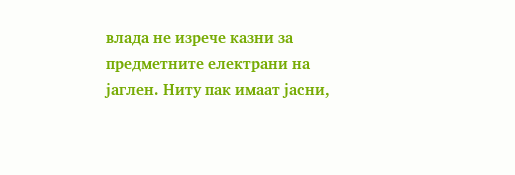влада не изрече казни за предметните електрани на јаглен. Ниту пак имаат јасни,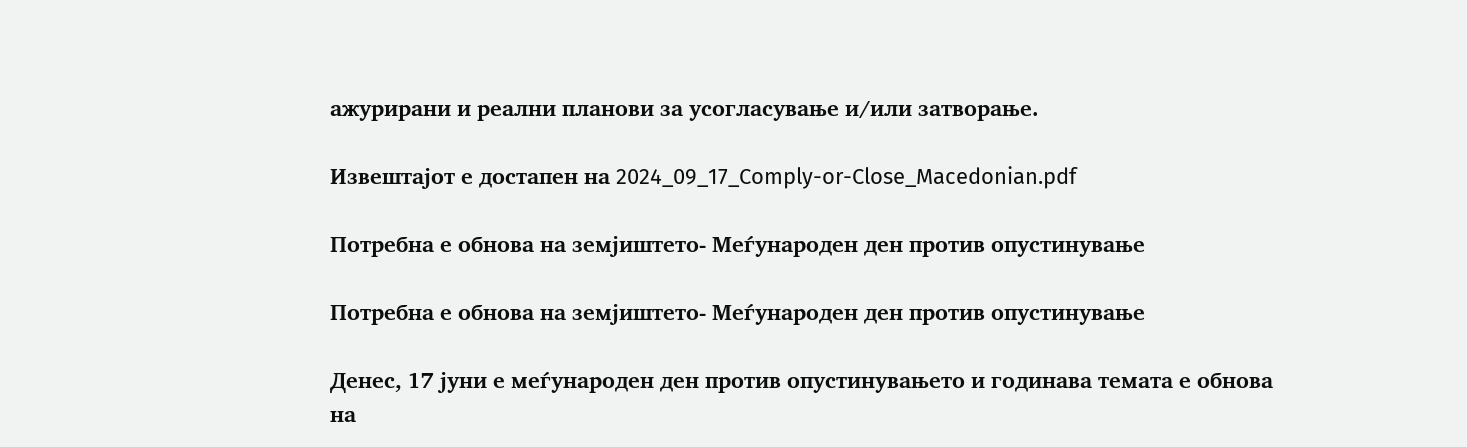ажурирани и реални планови за усогласување и/или затворање.

Извештајот е достапен на 2024_09_17_Comply-or-Close_Macedonian.pdf

Потребна е обнова на земјиштето- Меѓународен ден против опустинување

Потребна е обнова на земјиштето- Меѓународен ден против опустинување

Денес, 17 јуни е меѓународен ден против опустинувањето и годинава темата е обнова на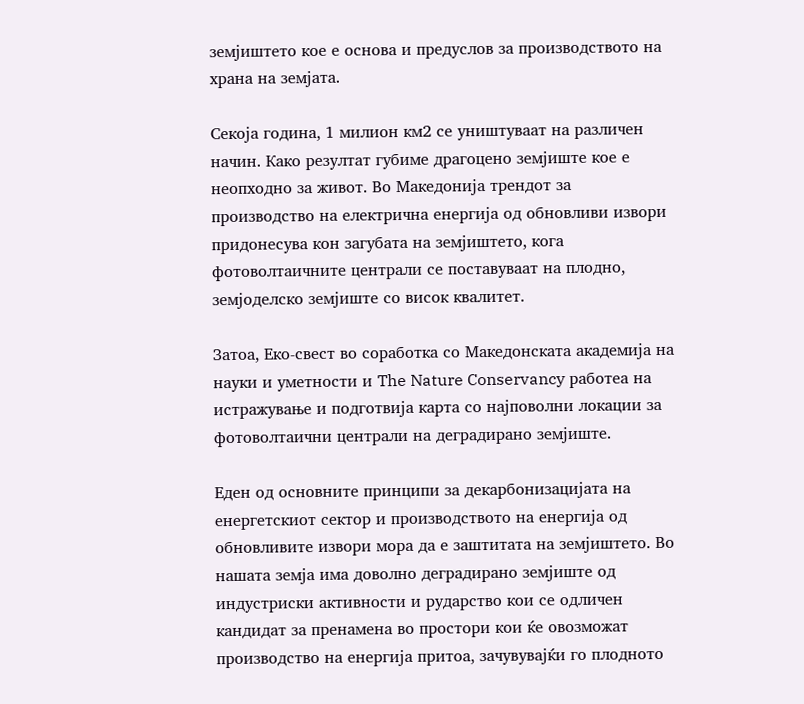земјиштето кое е основа и предуслов за производството на храна на земјата.

Секоја година, 1 милион км2 се уништуваат на различен начин. Како резултат губиме драгоцено земјиште кое е неопходно за живот. Во Македонија трендот за производство на електрична енергија од обновливи извори придонесува кон загубата на земјиштето, кога фотоволтаичните централи се поставуваат на плодно, земјоделско земјиште со висок квалитет.

Затоа, Еко-свест во соработка со Македонската академија на науки и уметности и The Nature Conservancy работеа на истражување и подготвија карта со најповолни локации за фотоволтаични централи на деградирано земјиште.

Еден од основните принципи за декарбонизацијата на енергетскиот сектор и производството на енергија од обновливите извори мора да е заштитата на земјиштето. Во нашата земја има доволно деградирано земјиште од индустриски активности и рударство кои се одличен кандидат за пренамена во простори кои ќе овозможат производство на енергија притоа, зачувувајќи го плодното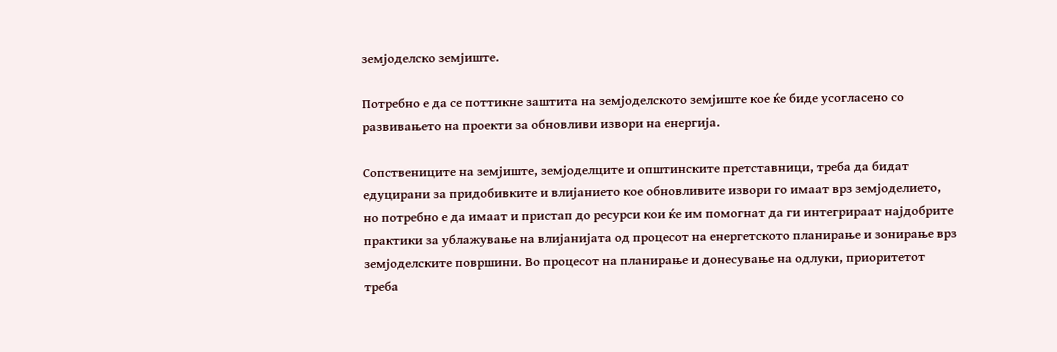земјоделско земјиште.

Потребно е да се поттикне заштита на земјоделското земјиште кое ќе биде усогласено со развивањето на проекти за обновливи извори на енергија.

Сопствениците на земјиште, земјоделците и општинските претставници, треба да бидат едуцирани за придобивките и влијанието кое обновливите извори го имаат врз земјоделието, но потребно е да имаат и пристап до ресурси кои ќе им помогнат да ги интегрираат најдобрите практики за ублажување на влијанијата од процесот на енергетското планирање и зонирање врз земјоделските површини. Во процесот на планирање и донесување на одлуки, приоритетот треба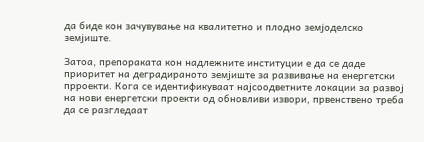да биде кон зачувување на квалитетно и плодно земјоделско земјиште.

Затоа, препораката кон надлежните институции е да се даде приоритет на деградираното земјиште за развивање на енергетски прроекти. Кога се идентификуваат најсоодветните локации за развој на нови енергетски проекти од обновливи извори, првенствено треба да се разгледаат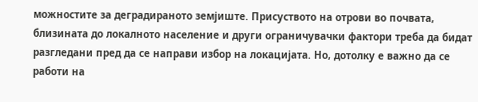можностите за деградираното земјиште. Присуството на отрови во почвата, близината до локалното население и други ограничувачки фактори треба да бидат разгледани пред да се направи избор на локацијата. Но, дотолку е важно да се работи на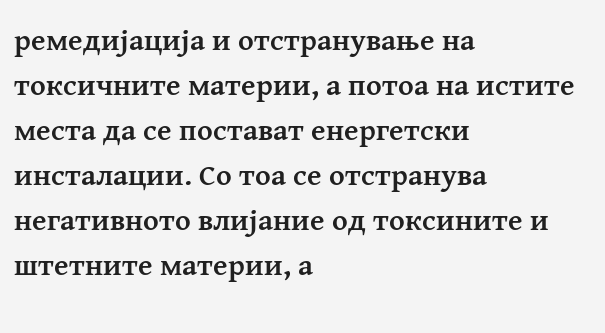ремедијација и отстранување на токсичните материи, а потоа на истите места да се постават енергетски инсталации. Со тоа се отстранува негативното влијание од токсините и штетните материи, а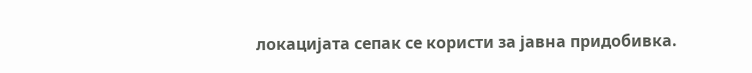локацијата сепак се користи за јавна придобивка.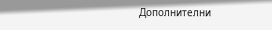Дополнителни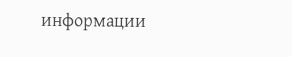информации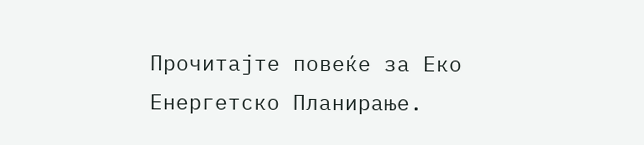Прочитајте повеќе за Еко Енергетско Планирање.